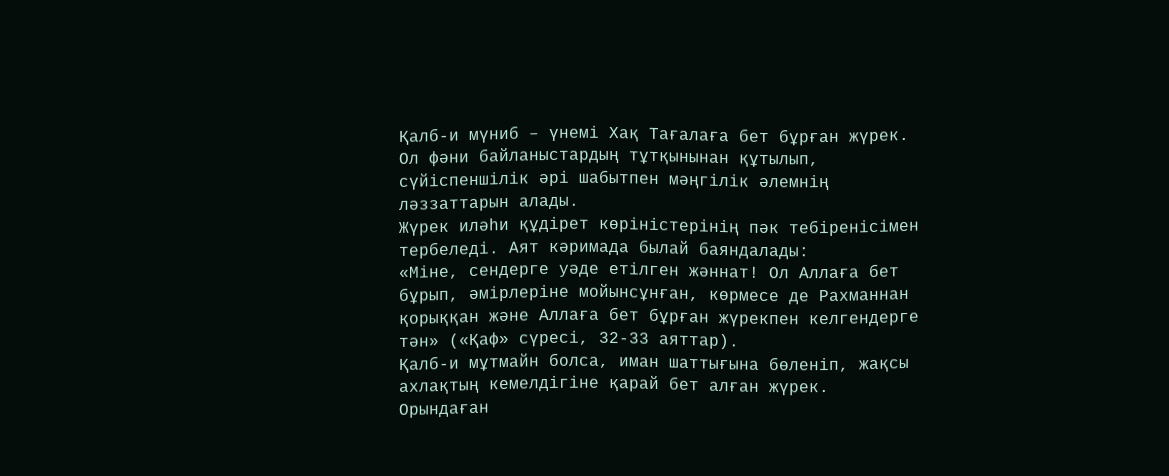Қалб-и мүниб – үнемі Хақ Тағалаға бет бұрған жүрек. Ол фәни байланыстардың тұтқынынан құтылып, сүйіспеншілік әрі шабытпен мәңгілік әлемнің ләззаттарын алады.
Жүрек иләһи құдірет көріністерінің пәк тебіренісімен тербеледі. Аят кәримада былай баяндалады:
«Міне, сендерге уәде етілген жәннат! Ол Аллаға бет бұрып, әмірлеріне мойынсұнған, көрмесе де Рахманнан қорыққан және Аллаға бет бұрған жүрекпен келгендерге тән» («Қаф» сүресі, 32-33 аяттар).
Қалб-и мұтмайн болса, иман шаттығына бөленіп, жақсы ахлақтың кемелдігіне қарай бет алған жүрек. Орындаған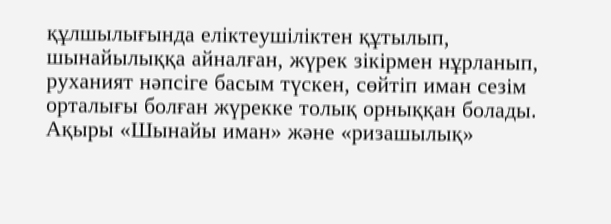құлшылығында еліктеушіліктен құтылып, шынайылыққа айналған, жүрек зікірмен нұрланып, руханият нәпсіге басым түскен, сөйтіп иман сезім орталығы болған жүрекке толық орныққан болады. Ақыры «Шынайы иман» және «ризашылық»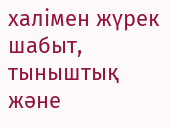халімен жүрек шабыт, тыныштық және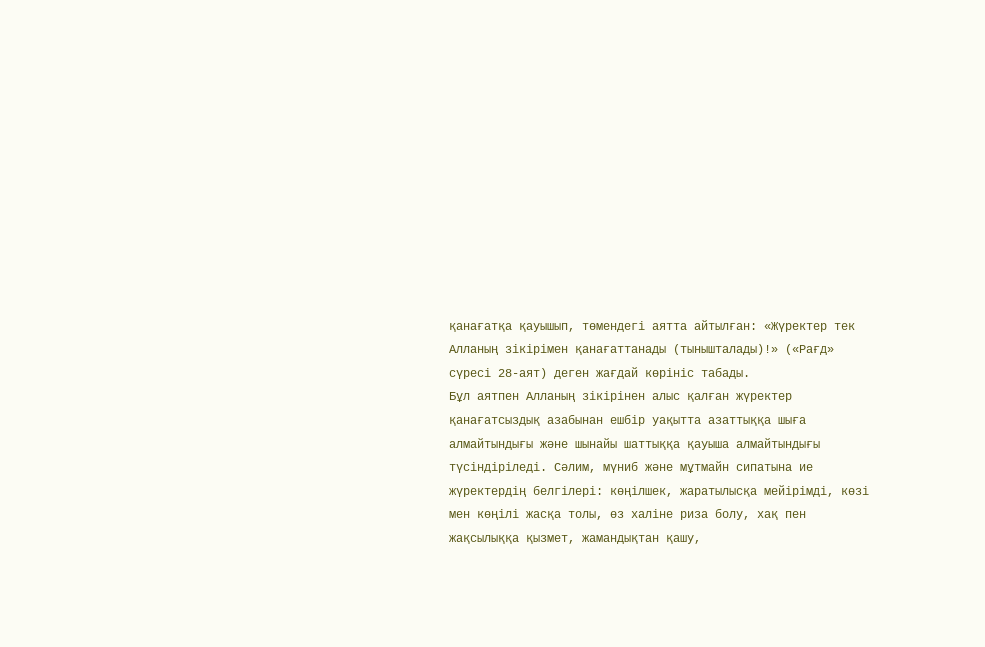қанағатқа қауышып, төмендегі аятта айтылған: «Жүректер тек Алланың зікірімен қанағаттанады (тынышталады)!» («Рағд» сүресі 28-аят) деген жағдай көрініс табады.
Бұл аятпен Алланың зікірінен алыс қалған жүректер қанағатсыздық азабынан ешбір уақытта азаттыққа шыға алмайтындығы және шынайы шаттыққа қауыша алмайтындығы түсіндіріледі. Сәлим, мүниб және мұтмайн сипатына ие жүректердің белгілері: көңілшек, жаратылысқа мейірімді, көзі мен көңілі жасқа толы, өз халіне риза болу, хақ пен жақсылыққа қызмет, жамандықтан қашу,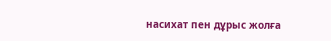насихат пен дұрыс жолға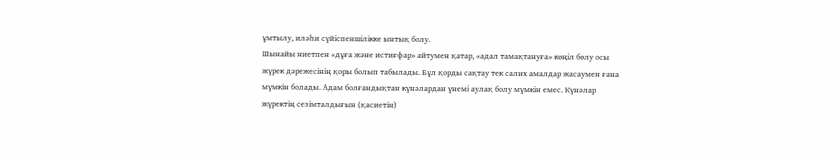ұмтылу, иләһи сүйіспеншілікке ынтық болу.
Шынайы ниетпен «дұға және истиғфар» айтумен қатар, «адал тамақтануға» көңіл бөлу осы жүрек дәрежесінің қоры болып табылады. Бұл қорды сақтау тек салих амалдар жасаумен ғана мүмкін болады. Адам болғандықтан күнәлардан үнемі аулақ болу мүмкін емес. Күнәлар жүректің сезімталдығын (қасиетін)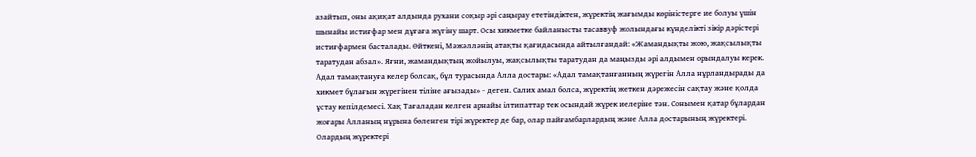азайтып, оны ақиқат алдында рухани соқыр әрі саңырау ететіндіктен, жүректің жағымды көріністерге ие болуы үшін шынайы истиғфар мен дұғаға жүгіну шарт. Осы хикметке байланысты тасаввуф жолындағы күнделікті зікір дәрістері истиғфармен басталады. Өйткені, Мәжәлләнің атақты қағидасында айтылғандай: «Жамандықты жою, жақсылықты таратудан абзал». Яғни, жамандықтың жойылуы, жақсылықты таратудан да маңызды әрі алдымен орындалуы керек.
Адал тамақтануға келер болсақ, бұл турасында Алла достары: «Адал тамақтанғанның жүрегін Алла нұрландырады да хикмет бұлағын жүрегінен тіліне ағызады» - деген. Салих амал болса, жүректің жеткен дәрежесін сақтау және қолда ұстау кепілдемесі. Хақ Тағаладан келген арнайы ілтипаттар тек осындай жүрек иелеріне тән. Сонымен қатар бұлардан жоғары Алланың нұрына бөленген тірі жүректер де бар, олар пайғамбарлардың және Алла достарының жүректері. Олардың жүректері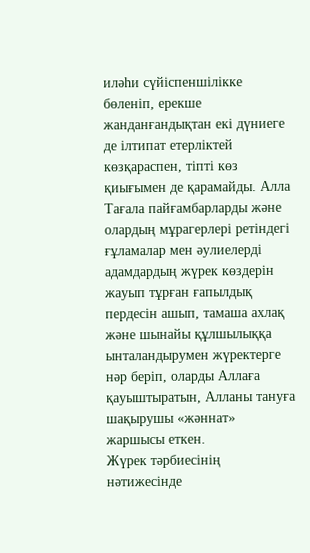иләһи сүйіспеншілікке бөленіп, ерекше жанданғандықтан екі дүниеге де ілтипат етерліктей көзқараспен, тіпті көз қиығымен де қарамайды. Алла Тағала пайғамбарларды және олардың мұрагерлері ретіндегі ғұламалар мен әулиелерді адамдардың жүрек көздерін жауып тұрған ғапылдық пердесін ашып, тамаша ахлақ және шынайы құлшылыққа ынталандырумен жүректерге нәр беріп, оларды Аллаға қауыштыратын, Алланы тануға шақырушы «жәннат» жаршысы еткен.
Жүрек тәрбиесінің нәтижесінде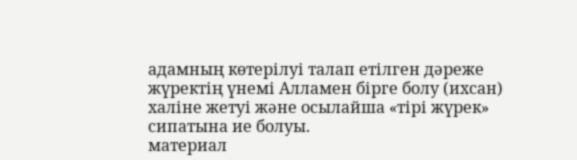адамның көтерілуі талап етілген дәреже жүректің үнемі Алламен бірге болу (ихсан) халіне жетуі және осылайша «тірі жүрек» сипатына ие болуы.
материал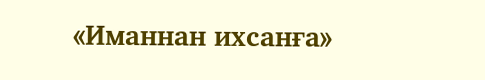«Иманнан ихсанға»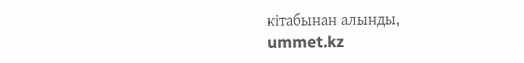кітабынан алынды,
ummet.kz